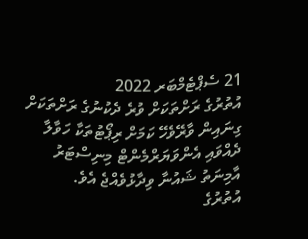21 ސެޕްޓެމްބަރ 2022
އުތުރުގެ ރަށްތަކަށް ވުރެ ދެކުނުގެ ރަށްތަކަށް ގިނައިން ވާރޭވެހޭ ކަމަށް ރިޕޯޓުތަކާ ހަވާލާ ދެއްވައި އެންވަޔަރްމެންޓް މިނިސްޓަރު އާމިނަތު ޝައުނާ ވިދާޅުވެއްޖެ އެވެ.
އުތުރުގެ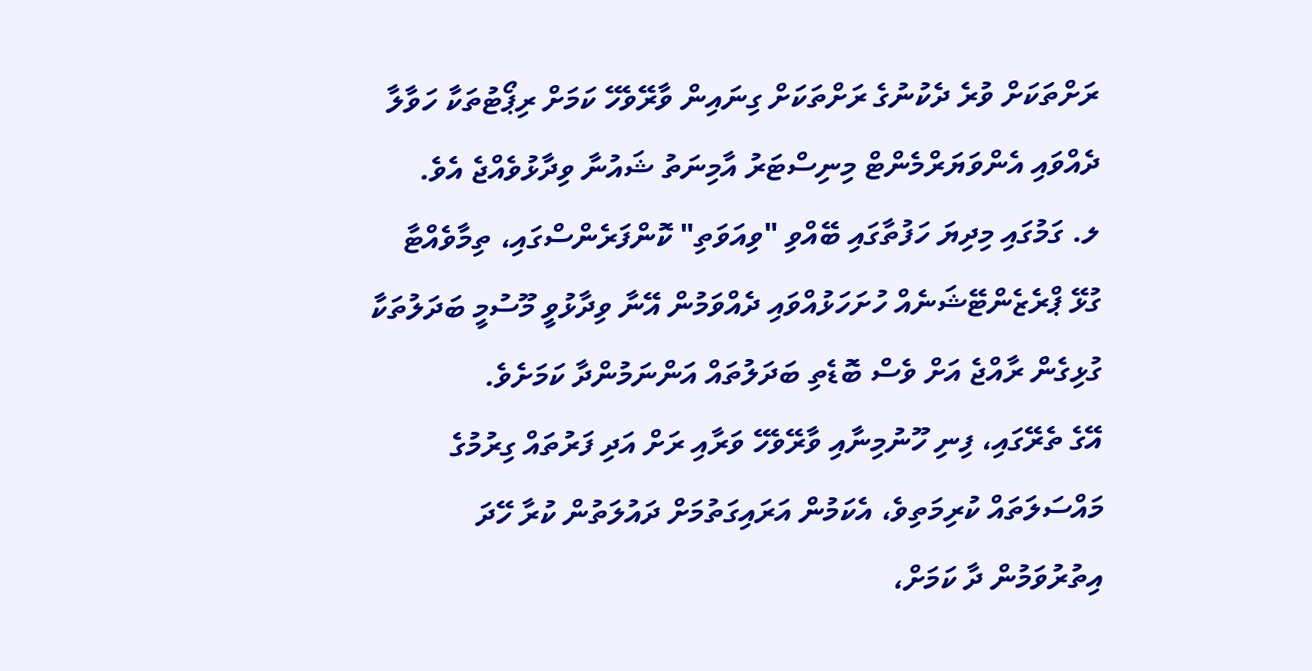ރަށްތަކަށް ވުރެ ދެކުނުގެ ރަށްތަކަށް ގިނައިން ވާރޭވެހޭ ކަމަށް ރިޕޯޓުތަކާ ހަވާލާ ދެއްވައި އެންވަޔަރްމެންޓް މިނިސްޓަރު އާމިނަތު ޝައުނާ ވިދާޅުވެއްޖެ އެވެ.
ލ. ގަމުގައި މިދިޔަ ހަފުތާގައި ބޭއްވި "ވިއަވަތި" ކޮންފަރެންސްގައި، ތިމާވެއްޓާ ގުޅޭ ޕްރެޒެންޓޭޝަނެއް ހުށަހަޅުއްވައި ދެއްވަމުން އޭނާ ވިދާޅުވީ މޫސުމީ ބަދަލުތަކާ ގުޅިގެން ރާއްޖެ އަށް ވެސް ބޮޑެތި ބަދަލުތައް އަންނަމުންދާ ކަމަށެވެ.
އޭގެ ތެރޭގައި، ފިނި ހޫނުމިނާއި ވާރޭވެހޭ ވަރާއި ރަށް އަދި ފަރުތައް ގިރުމުގެ މައްސަލަތައް ކުރިމަތިވެ، އެކަމުން އަރައިގަތުމަށް ދައުލަތުން ކުރާ ހޭދަ އިތުރުވަމުން ދާ ކަމަށް،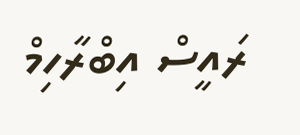ރައީސް އިބްރާހިމް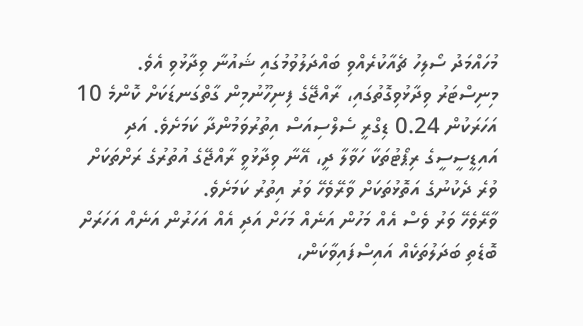މުހައްމަދު ސޯލިހު ޗެއާކުރެއްވި ބައްދަލުވުމުގައި ޝައުނާ ވިދާޅުވި އެވެ.
މިނިސްޓަރު ވިދާޅުވިގޮތުގައި، ރާއްޖޭގެ ފިނިހޫނުމިން ގާތްގަނޑަކަށް ކޮންމެ 10 އަހަރަކުން 0.24 ޑިގްރީ ސެލްސިއަސް އިތުރުވަމުންދާ ކަމަށެވެ. އަދި އައިޑީސީސީގެ ރިޕޯޓުތަކާ ހަވާލާ ދީ، އޭނާ ވިދާޅުވީ ރާއްޖޭގެ އުތުރުގެ ރަށްތަކަށް ވުރެ ދެކުނުގެ އަތޮޅުތަކަށް ވާރޭވެހޭ ވަރު އިތުރު ކަމަށެވެ.
ވާރޭވެހޭ ވަރު ވެސް އެއް މަހުން އަނެއް މަހަށް އަދި އެއް އަހަރުން އަނެއް އަހަރަށް ބޮޑެތި ބަދަލުތަކެއް އައިސްފައިވާކަން،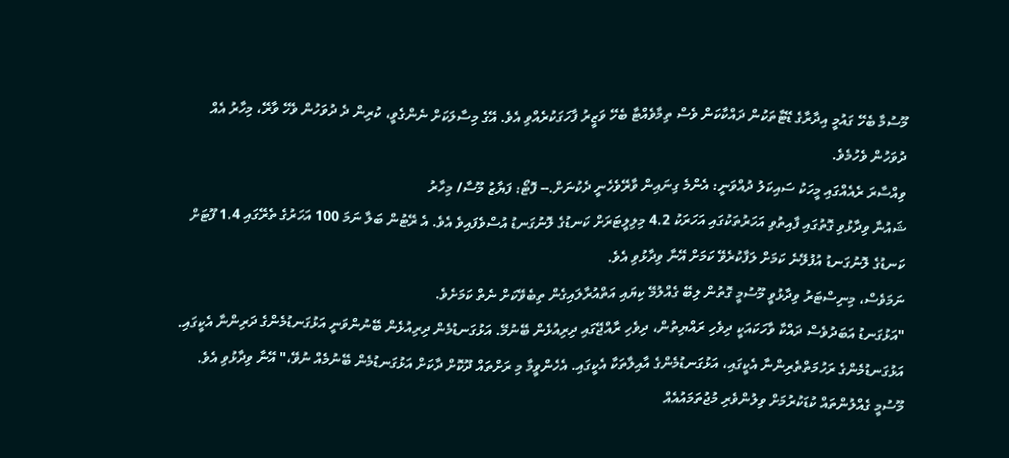މޫސުމާ ބެހޭ ގައުމީ އިދާރާގެ ޑޭޓާތަކުން ދައްކާކަން ވެސް ތިމާވެއްޓާ ބެހޭ ވަޒީރު ފާހަގަކުރެއްވި އެވެ. އޭގެ މިސާލަކަށް ނެންގެވީ، ކުރިން ދެ ދުވަހުން ވެހޭ ވާރޭ، މިހާރު އެއް ދުވަހުން ވެހުމެވެ.
ވިއްސާރަ ރެއެއްގައި މީހަކު ސައިކަލު ދުއްވަނީ: އެންމެ ގިނައިން ވާރޭވެހެނީ ދެކުނަށް.-- ފޮޓޯ: ފަޔާޒު މޫސާ/ މިހާރު
ޝައުނާ ވިދާޅުވި ގޮތުގައި ފާއިތުވި އަހަރުތަކުގައި އަހަރަކު 4.2 މިލިލީޓަރަށް ކަނޑުގެ ލޮނުގަނޑު އުސްވެފައިވެ އެވެ. އެ ރޭޓުން ބަލާ ނަމަ 100 އަހަރުގެ ތެރޭގައި 1.4 ފޫޓަށް ކަނޑުގެ ލޮނުގަނޑު އުފުލޭނެ ކަމަށް ލަފާކުރެވޭ ކަމަށް އޭނާ ވިދާޅުވި އެވެ.
ނަމަވެސް، މިނިސްޓަރު ވިދާޅުވީ މޫސުމީ ގޮތުން ލިބޭ ގެއްލުމޭ ކިޔައި އަތްއުރާލައިގެން ތިބެވޭކަށް ނެތް ކަމަށެވެ.
"އަޅުގަނޑު އަބަދުވެސް ދައްކާ ވާހަކައަކީ ދިވެހި ރައްޔިތުން، ދިވެހި ރާއްޖޭގައި ދިރިއުޅެން ބޭނުމޭ. އަޅުގަނޑުމެން ދިރިއުޅެން ބޭނުންވަނީ އަޅުގަނޑުމެންގެ ދަރިންނާ އެކީގައި. އަޅުގަނޑުމެންގެ ރަހުމަތްތެރިންނާ އެކީގައި، އަޅުގަނޑުމެންގެ އާއިލާތަކާ އެކީގައި. އެހެންވީމާ މި ރަށްތައް ދޫކޮށް ދާކަށް އަޅުގަނޑުމެން ބޭނުމެއް ނުވޭ،" އޭނާ ވިދާޅުވި އެވެ.
މޫސުމީ ގެއްލުންތައް ކުޑަކުރުމަށް ވިލުންވެރި މުޖުތަމައުއެއް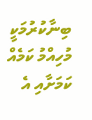ބިނާކުރުމަކީ މުހިއްމު ކަމެއް ކަމަށާއި އެ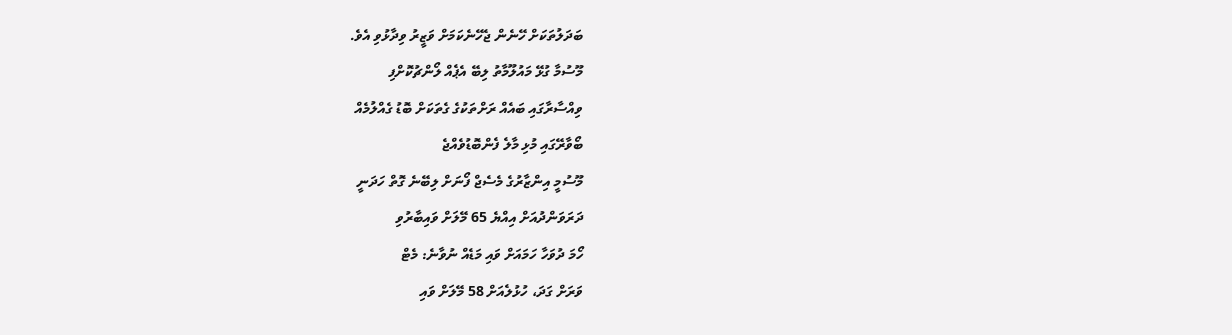ބަދަލުތަކަށް ހޭނެން ޖެހޭނެކަމަށް ވަޒީރު ވިދާޅުވި އެވެ.
މޫސުމާ ގުޅޭ މައުލޫމާތު ލިބޭ އެޕެއް ލޯންޗުކޮށްފި
ވިއްސާރާގައި ބައެއް ރަށްތަކުގެ ގެތަކަށް ބޮޑު ގެއްލުމެއް
ބޯވާރޭގައި މުޅި މާލެ ފެންބޮޑުވެއްޖެ
މޫސުމީ އިންޒާރުގެ މެސެޖް ފޯނަށް ލިބޭނެ ގޮތް ހަދަނީ
ދަރަވަންދުއަށް އިއްޔެ 65 މޭލަށް ވައިބާރުވި
ހޯމަ ދުވަހާ ހަމައަށް ވައި މަޑެއް ނުވާނެ: މެޓް
ވަރަށް ގަދަ، ހުޅުލެއަށް 58 މޭލަށް ވައި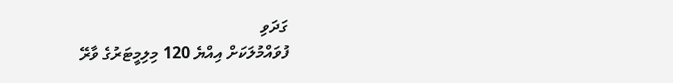ގަދަވި
ފުވައްމުލަކަށް އިއްޔެ 120 މިލިމީޓަރުގެ ވާރޭ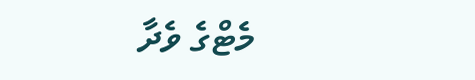މެޓްގެ ވެދާ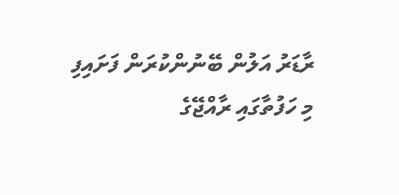ރާޑަރު އަލުން ބޭނުންކުރަން ފަށައިފި
މި ހަފުތާގައި ރާއްޖޭގެ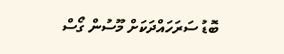ބޮޑު ސަރަހައްދަކަށް މޫސުން ގޯސް